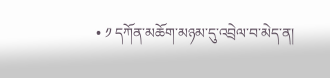• ༡ དཀོན་མཆོག་མཉམ་དུ་འབྲེལ་བ་མེད་ན།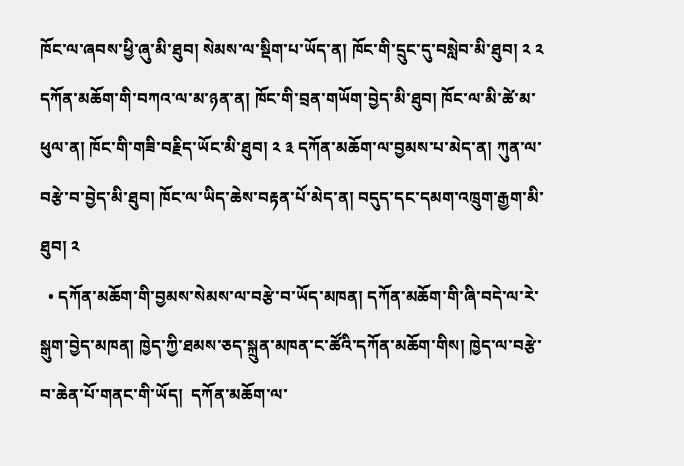ཁོང་ལ་ཞབས་ཕྱི་ཞུ་མི་ཐུབ། སེམས་ལ་སྡིག་པ་ཡོད་ན། ཁོང་གི་དྲུང་དུ་བསླེབ་མི་ཐུབ། ༢ ༢  དཀོན་མཆོག་གི་བཀའ་ལ་མ་ཉན་ན། ཁོང་གི་བྲན་གཡོག་བྱེད་མི་ཐུབ། ཁོང་ལ་མི་ཚེ་མ་ཕུལ་ན། ཁོང་གི་གཟི་བརྗིད་ཡོང་མི་ཐུབ། ༢ ༣ དཀོན་མཆོག་ལ་བྱམས་པ་མེད་ན། ཀུན་ལ་བརྩེ་བ་བྱེད་མི་ཐུབ། ཁོང་ལ་ཡིད་ཆེས་བརྟན་པོ་མེད་ན། བདུད་དང་དམག་འཁྲུག་རྒྱག་མི་ཐུབ། ༢
  • དཀོན་མཆོག་གི་བྱམས་སེམས་ལ་བརྩེ་བ་ཡོད་མཁན། དཀོན་མཆོག་གི་ཞི་བདེ་ལ་རེ་སྒུག་བྱེད་མཁན། ཁྱེད་ཀྱི་ཐམས་ཅད་སྐྲུན་མཁན་ང་ཚོའི་དཀོན་མཆོག་གིས། ཁྱེད་ལ་བརྩེ་བ་ཆེན་པོ་གནང་གི་ཡོད།  དཀོན་མཆོག་ལ་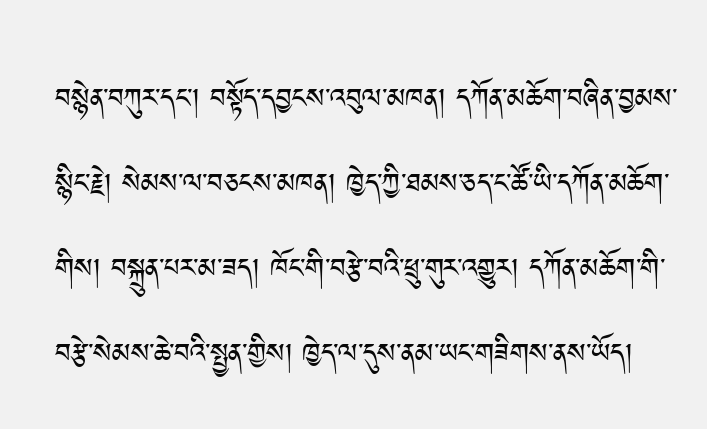བསྙེན་བཀུར་དང་། བསྟོད་དབྱངས་འབུལ་མཁན། དཀོན་མཆོག་བཞིན་བྱམས་སྙིང་རྗེ། སེམས་ལ་བཅངས་མཁན། ཁྱེད་ཀྱི་ཐམས་ཅད་ང་ཚོ་ཡི་དཀོན་མཆོག་གིས། བསྐྲུན་པར་མ་ཟད། ཁོང་གི་བརྩེ་བའི་ཕྲུ་གུར་འགྱུར། དཀོན་མཆོག་གི་བརྩེ་སེམས་ཆེ་བའི་སྤྱན་གྱིས། ཁྱེད་ལ་དུས་ནམ་ཡང་གཟིགས་ནས་ཡོད།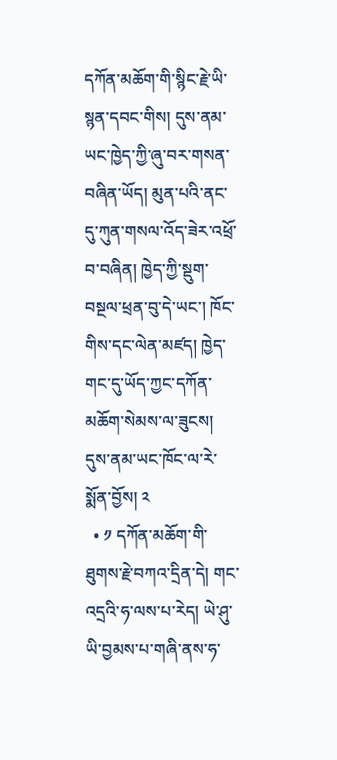དཀོན་མཆོག་གི་སྙིང་རྗེ་ཡི་སྙན་དབང་གིས། དུས་ནམ་ཡང་ཁྱེད་ཀྱི་ཞུ་བར་གསན་བཞིན་ཡོད། མུན་པའི་ནང་དུ་ཀུན་གསལ་འོད་ཟེར་འཕྲོ་བ་བཞིན། ཁྱེད་ཀྱི་སྡུག་བསྔལ་ཕྲན་བུ་དེ་ཡང་། ཁོང་གིས་དང་ལེན་མཛད། ཁྱེད་གང་དུ་ཡོད་ཀྱང་དཀོན་མཆོག་སེམས་ལ་ཟུངས། དུས་ནམ་ཡང་ཁོང་ལ་རེ་སྨོན་བྱོས། ༢
  • ༡ དཀོན་མཆོག་གི་ཐུགས་རྗེ་བཀའ་དྲིན་དེ། གང་འདྲའི་ཧ་ལས་པ་རེད། ཡེ་ཤུ་ཡི་བྱམས་པ་གཞི་ནས་ཧ་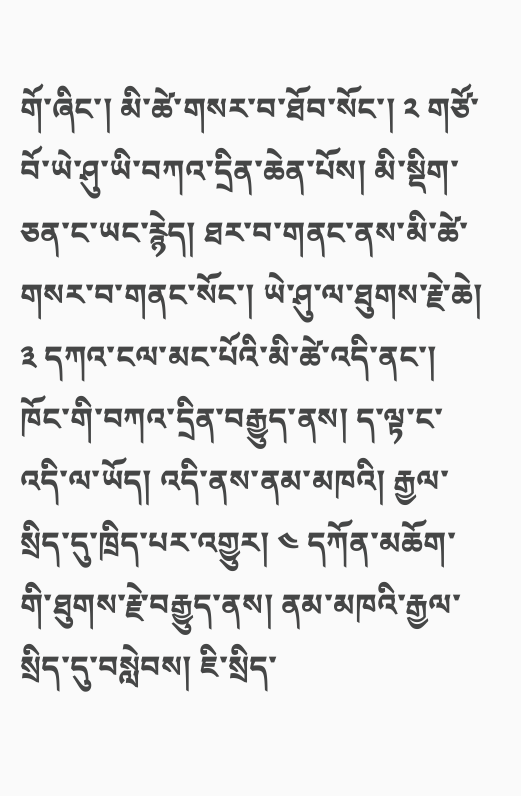གོ་ཞིང་། མི་ཚེ་གསར་བ་ཐོབ་སོང་། ༢ གཙོ་བོ་ཡེ་ཤུ་ཡི་བཀའ་དྲིན་ཆེན་པོས། མི་སྡིག་ཅན་ང་ཡང་རྙེད། ཐར་བ་གནང་ནས་མི་ཚེ་གསར་བ་གནང་སོང་། ཡེ་ཤུ་ལ་ཐུགས་རྗེ་ཆེ། ༣ དཀའ་ངལ་མང་པོའི་མི་ཚེ་འདི་ནང་། ཁོང་གི་བཀའ་དྲིན་བརྒྱུད་ནས། ད་ལྟ་ང་འདི་ལ་ཡོད། འདི་ནས་ནམ་མཁའི། རྒྱལ་སྲིད་དུ་ཁྲིད་པར་འགྱུར། ༤ དཀོན་མཆོག་གི་ཐུགས་རྗེ་བརྒྱུད་ནས། ནམ་མཁའི་རྒྱལ་སྲིད་དུ་བསླེབས། ཇི་སྲིད་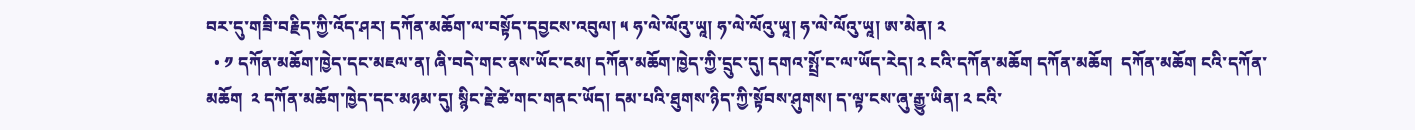བར་དུ་གཟི་བརྗིད་ཀྱི་འོད་ཤར། དཀོན་མཆོག་ལ་བསྟོད་དབྱངས་འབུལ། ༥ ཧ་ལེ་ལོའུ་ཡཱ། ཧ་ལེ་ལོའུ་ཡཱ། ཧ་ལེ་ལོའུ་ཡཱ། ཨ་མེན། ༢
  • ༡ དཀོན་མཆོག་ཁྱེད་དང་མཇལ་ན། ཞི་བདེ་གང་ནས་ཡོང་ངམ། དཀོན་མཆོག་ཁྱེད་ཀྱི་དྲུང་དུ། དགའ་སྤྲོ་ང་ལ་ཡོད་རེད། ༢ ངའི་དཀོན་མཆོག དཀོན་མཆོག  དཀོན་མཆོག ངའི་དཀོན་མཆོག  ༢ དཀོན་མཆོག་ཁྱེད་དང་མཉམ་དུ། སྙིང་རྗེ་ཚེ་གང་གནང་ཡོད། དམ་པའི་ཐུགས་ཉིད་ཀྱི་སྟོབས་ཤུགས། ད་ལྟ་ངས་ཞུ་རྒྱུ་ཡིན། ༢ ངའི་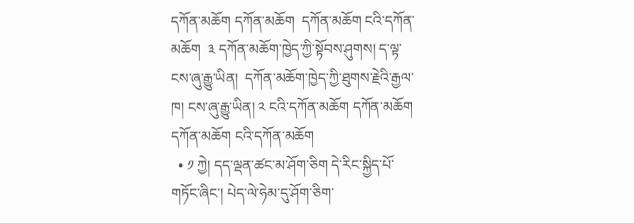དཀོན་མཆོག དཀོན་མཆོག  དཀོན་མཆོག ངའི་དཀོན་མཆོག  ༣ དཀོན་མཆོག་ཁྱེད་ཀྱི་སྟོབས་ཤུགས། ད་ལྟ་ངས་ཞུ་རྒྱུ་ཡིན།  དཀོན་མཆོག་ཁྱེད་ཀྱི་ཐུགས་རྗེའི་རྒྱལ་ཁ། ངས་ཞུ་རྒྱུ་ཡིན། ༢ ངའི་དཀོན་མཆོག དཀོན་མཆོག  དཀོན་མཆོག ངའི་དཀོན་མཆོག
  • ༡ ཀྱེ། དད་ལྡན་ཚང་མ་ཤོག་ཅིག དེ་རིང་སྐྱིད་པོ་གཏོང་ཞིང་། པེད་ལེ་ཧེམ་དུ་ཤོག་ཅིག་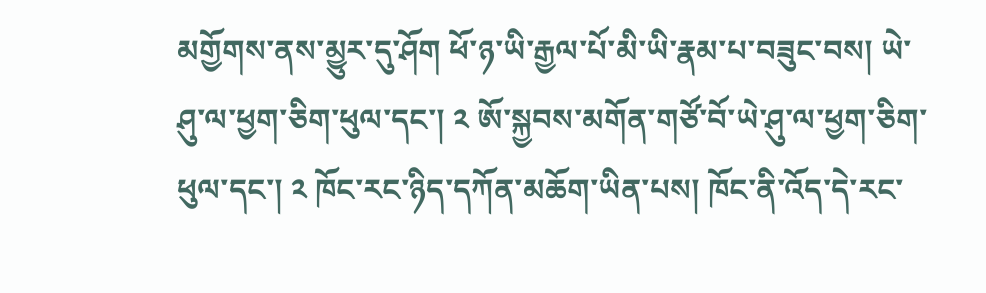མགྱོགས་ནས་མྱུར་དུ་ཤོག ཕོ་ཉ་ཡི་རྒྱལ་པོ་མི་ཡི་རྣམ་པ་བཟུང་བས། ཡེ་ཤུ་ལ་ཕྱག་ཅིག་ཕུལ་དང་། ༢ ཨོ་སྐྱབས་མགོན་གཙོ་བོ་ཡེ་ཤུ་ལ་ཕྱག་ཅིག་ཕུལ་དང་། ༢ ཁོང་རང་ཉིད་དཀོན་མཆོག་ཡིན་པས། ཁོང་ནི་འོད་དེ་རང་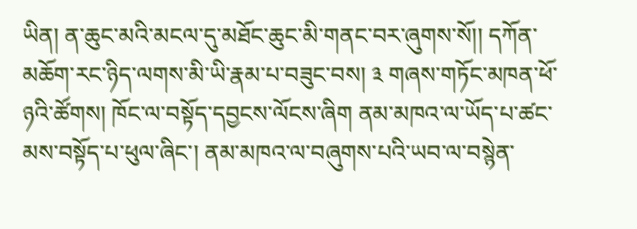ཡིན། ན་ཆུང་མའི་མངལ་དུ་མཐོང་ཆུང་མི་གནང་བར་ཞུགས་སོ།། དཀོན་མཆོག་རང་ཉིད་ལགས་མི་ཡི་རྣམ་པ་བཟུང་བས། ༣ གཞས་གཏོང་མཁན་ཕོ་ཉའི་ཚོགས། ཁོང་ལ་བསྟོད་དབྱངས་ལོངས་ཞིག ནམ་མཁའ་ལ་ཡོད་པ་ཚང་མས་བསྟོད་པ་ཕུལ་ཞིང་། ནམ་མཁའ་ལ་བཞུགས་པའི་ཡབ་ལ་བསྙེན་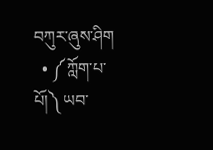བཀུར་ཞུས་ཤིག
  • ༼ཀློག་པ་པོ།༽ ཡབ་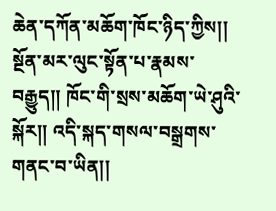ཆེན་དཀོན་མཆོག་ཁོང་ཉིད་ཀྱིས།། སྔོན་མར་ལུང་སྟོན་པ་རྣམས་བརྒྱུད།། ཁོང་གི་སྲས་མཆོག་ཡེ་ཤུའི་སྐོར།། འདི་སྐད་གསལ་བསྒྲགས་གནང་བ་ཡིན།།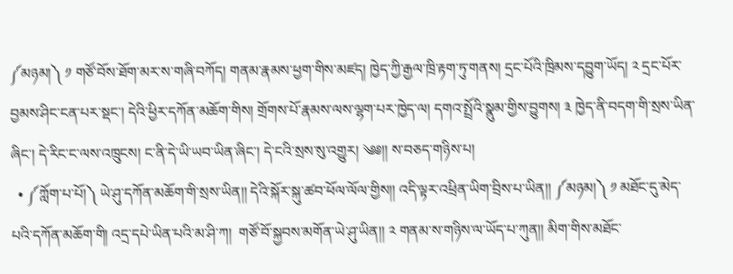༼མཉམ།༽ ༡ གཙོ་བོས་ཐོག་མར་ས་གཞི་བཀོད། གནམ་རྣམས་ཕྱག་གིས་མཛད། ཁྱེད་ཀྱི་རྒྱལ་ཁྲི་རྟག་ཏུ་གནས། དྲང་པོའི་ཁྲིམས་དབྱུག་ཡོད། ༢ དྲང་པོར་བྱམས་ཤིང་ངན་པར་སྡང་། དེའི་ཕྱིར་དཀོན་མཆོག་གིས། གྲོགས་པོ་རྣམས་ལས་ལྷག་པར་ཁྱེད་ལ། དགའ་སྤྲོའི་སྣུམ་གྱིས་བྱུགས། ༣ ཁྱེད་ནི་བདག་གི་སྲས་ཡིན་ཞིང་། དེ་རིང་ང་ལས་འཁྲུངས། ང་ནི་དེ་ཡི་ཡབ་ཡིན་ཞིང་། དེ་ངའི་སྲས་སུ་འགྱུར། ༄༅།། ས་བཅད་གཉིས་པ།
  • ༼ཀློག་པ་པོ།༽ ཡེ་ཤུ་དཀོན་མཆོག་གི་སྲས་ཡིན།། དེའི་སྐོར་སྐུ་ཚབ་ཕོལ་ལོལ་གྱིས།། འདི་ལྟར་འཕྲིན་ཡིག་བྲིས་པ་ཡིན།། ༼མཉམ།༽ ༡ མཐོང་དུ་མེད་པའི་དཀོན་མཆོག་གི། འདྲ་དཔེ་ཡིན་པའི་མ་ཤི་ཀ།  གཙོ་བོ་སྐྱབས་མགོན་ཡེ་ཤུ་ཡིན།། ༢ གནམ་ས་གཉིས་ལ་ཡོད་པ་ཀུན།། མིག་གིས་མཐོང་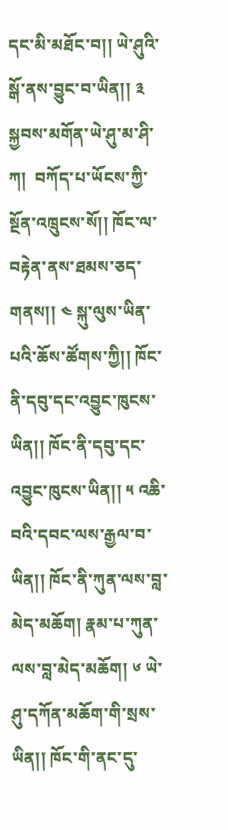དང་མི་མཐོང་བ།། ཡེ་ཤུའི་སྒོ་ནས་བྱུང་བ་ཡིན།། ༣ སྐྱབས་མགོན་ཡེ་ཤུ་མ་ཤི་ཀ།  བཀོད་པ་ཡོངས་ཀྱི་སྔོན་འཁྲུངས་སོ།། ཁོང་ལ་བརྟེན་ནས་ཐམས་ཅད་གནས།། ༤ སྐུ་ལུས་ཡིན་པའི་ཆོས་ཚོགས་ཀྱི།། ཁོང་ནི་དབུ་དང་འབྱུང་ཁུངས་ཡིན།། ཁོང་ནི་དབུ་དང་འབྱུང་ཁུངས་ཡིན།། ༥ འཆི་བའི་དབང་ལས་རྒྱལ་བ་ཡིན།། ཁོང་ནི་ཀུན་ལས་བླ་མེད་མཆོག། རྣམ་པ་ཀུན་ལས་བླ་མེད་མཆོག། ༦ ཡེ་ཤུ་དཀོན་མཆོག་གི་སྲས་ཡིན།། ཁོང་གི་ནང་དུ་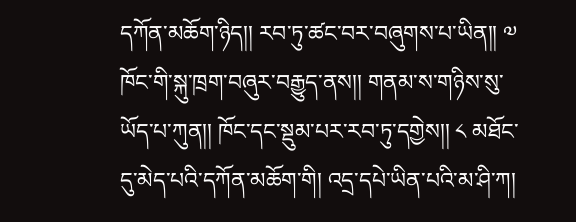དཀོན་མཆོག་ཉིད།། རབ་ཏུ་ཚང་བར་བཞུགས་པ་ཡིན།། ༧ ཁོང་གི་སྐུ་ཁྲག་བཞུར་བརྒྱུད་ནས།། གནམ་ས་གཉིས་སུ་ཡོད་པ་ཀུན།། ཁོང་དང་སྡུམ་པར་རབ་ཏུ་དགྱེས།། ༨ མཐོང་དུ་མེད་པའི་དཀོན་མཆོག་གི། འདྲ་དཔེ་ཡིན་པའི་མ་ཤི་ཀ།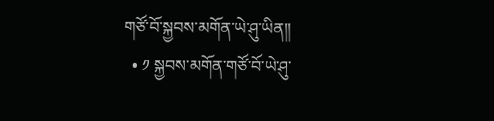གཙོ་བོ་སྐྱབས་མགོན་ཡེ་ཤུ་ཡིན།།
  • ༡ སྐྱབས་མགོན་གཙོ་བོ་ཡེ་ཤུ་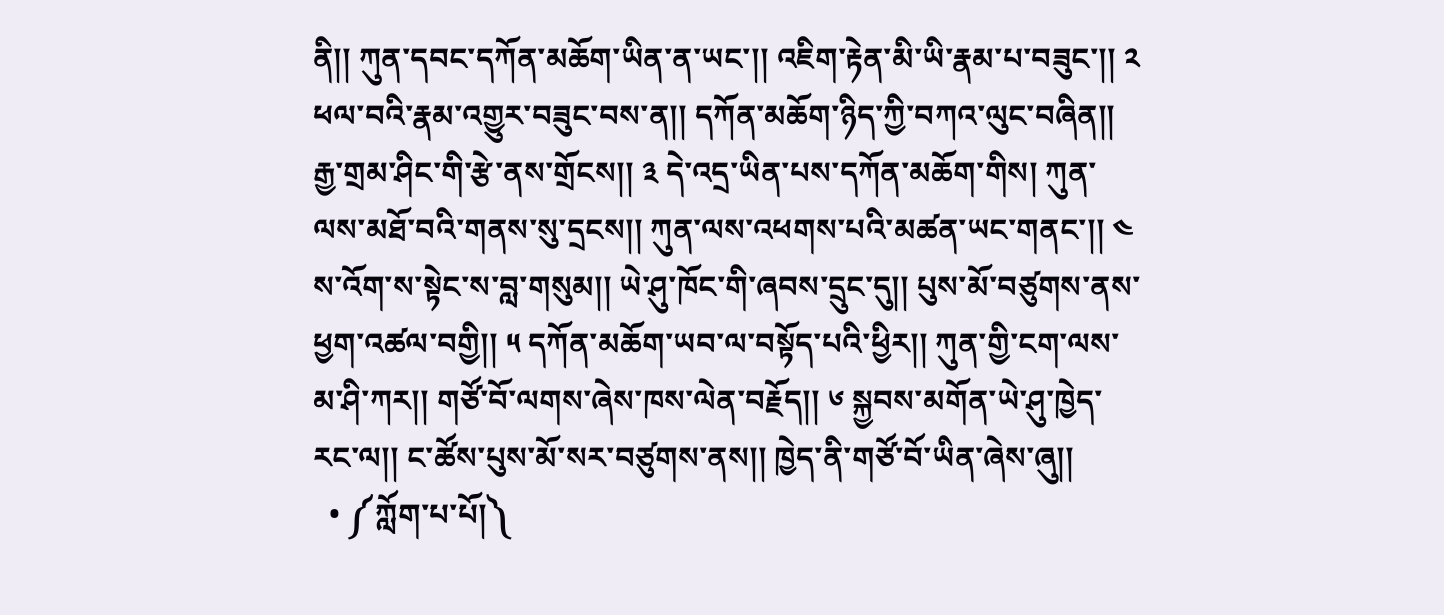ནི།། ཀུན་དབང་དཀོན་མཆོག་ཡིན་ན་ཡང་།། འཇིག་རྟེན་མི་ཡི་རྣམ་པ་བཟུང་།། ༢ ཕལ་བའི་རྣམ་འགྱུར་བཟུང་བས་ན།། དཀོན་མཆོག་ཉིད་ཀྱི་བཀའ་ལུང་བཞིན།། རྒྱ་གྲམ་ཤིང་གི་རྩེ་ནས་གྲོངས།། ༣ དེ་འདྲ་ཡིན་པས་དཀོན་མཆོག་གིས། ཀུན་ལས་མཐོ་བའི་གནས་སུ་དྲངས།། ཀུན་ལས་འཕགས་པའི་མཚན་ཡང་གནང་།། ༤ ས་འོག་ས་སྟེང་ས་བླ་གསུམ།། ཡེ་ཤུ་ཁོང་གི་ཞབས་དྲུང་དུ།། པུས་མོ་བཙུགས་ནས་ཕྱག་འཚལ་བགྱི།། ༥ དཀོན་མཆོག་ཡབ་ལ་བསྟོད་པའི་ཕྱིར།། ཀུན་གྱི་ངག་ལས་མ་ཤི་ཀར།། གཙོ་བོ་ལགས་ཞེས་ཁས་ལེན་བརྗོད།། ༦ སྐྱབས་མགོན་ཡེ་ཤུ་ཁྱེད་རང་ལ།། ང་ཚོས་པུས་མོ་སར་བཙུགས་ནས།། ཁྱེད་ནི་གཙོ་བོ་ཡིན་ཞེས་ཞུ།།
  • ༼ཀློག་པ་པོ།༽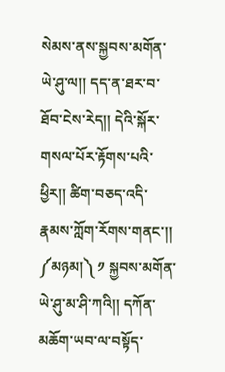སེམས་ནས་སྐྱབས་མགོན་ཡེ་ཤུ་ལ།། དད་ན་ཐར་བ་ཐོབ་ངེས་རེད།། དེའི་སྐོར་གསལ་པོར་རྟོགས་པའི་ཕྱིར།། ཚིག་བཅད་འདི་རྣམས་ཀློག་རོགས་གནང་།། ༼མཉམ།༽ ༡ སྐྱབས་མགོན་ཡེ་ཤུ་མ་ཤི་ཀའི།། དཀོན་མཆོག་ཡབ་ལ་བསྟོད་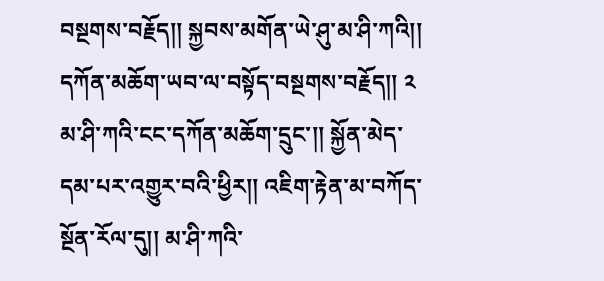བསྔགས་བརྗོད།། སྐྱབས་མགོན་ཡེ་ཤུ་མ་ཤི་ཀའི།། དཀོན་མཆོག་ཡབ་ལ་བསྟོད་བསྔགས་བརྗོད།། ༢ མ་ཤི་ཀའི་ངང་དཀོན་མཆོག་དྲུང་།། སྐྱོན་མེད་དམ་པར་འགྱུར་བའི་ཕྱིར།། འཇིག་རྟེན་མ་བཀོད་སྔོན་རོལ་དུ།། མ་ཤི་ཀའི་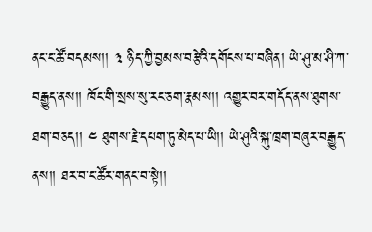ནང་ང་ཚོ་བདམས།། ༣ ཉིད་ཀྱི་བྱམས་བརྩེའི་དགོངས་པ་བཞིན། ཡེ་ཤུ་མ་ཤི་ཀ་བརྒྱུད་ནས།། ཁོང་གི་སྲས་སུ་རང་ཅག་རྣམས།། འགྱུར་བར་གདོད་ནས་ཐུགས་ཐག་བཅད།། ༤ ཐུགས་རྗེ་དཔག་ཏུ་མེད་པ་ཡི།། ཡེ་ཤུའི་སྐུ་ཁྲག་བཞུར་བརྒྱུད་ནས།། ཐར་བ་ང་ཚོར་གནང་བ་སྟེ།།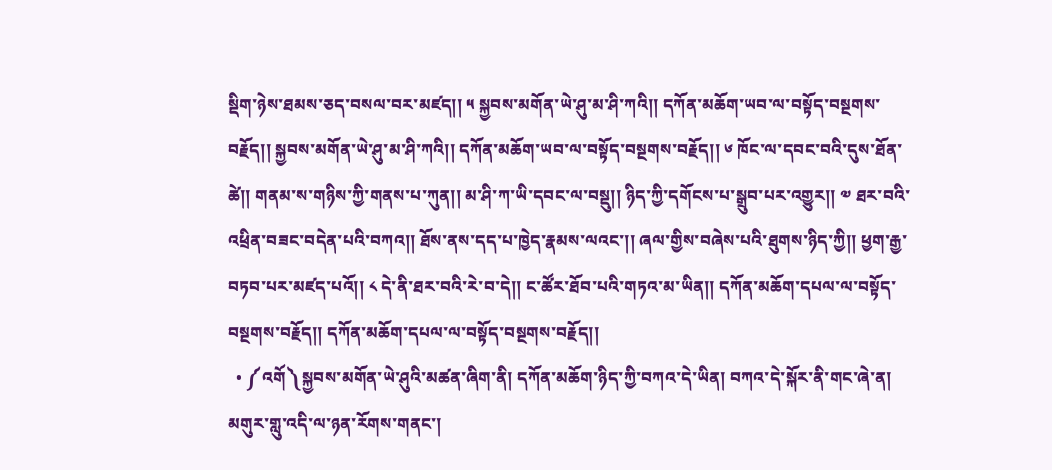སྡིག་ཉེས་ཐམས་ཅད་བསལ་བར་མཛད།། ༥ སྐྱབས་མགོན་ཡེ་ཤུ་མ་ཤི་ཀའི།། དཀོན་མཆོག་ཡབ་ལ་བསྟོད་བསྔགས་བརྗོད།། སྐྱབས་མགོན་ཡེ་ཤུ་མ་ཤི་ཀའི།། དཀོན་མཆོག་ཡབ་ལ་བསྟོད་བསྔགས་བརྗོད།། ༦ ཁོང་ལ་དབང་བའི་དུས་ཐོན་ཚེ།། གནམ་ས་གཉིས་ཀྱི་གནས་པ་ཀུན།། མ་ཤི་ཀ་ཡི་དབང་ལ་བསྡུ།། ཉིད་ཀྱི་དགོངས་པ་སྒྲུབ་པར་འགྱུར།། ༧ ཐར་བའི་འཕྲིན་བཟང་བདེན་པའི་བཀའ།། ཐོས་ནས་དད་པ་ཁྱེད་རྣམས་ལའང་།། ཞལ་གྱིས་བཞེས་པའི་ཐུགས་ཉིད་ཀྱི།། ཕྱག་རྒྱ་བཏབ་པར་མཛད་པའོ།། ༨ དེ་ནི་ཐར་བའི་རེ་བ་དེ།། ང་ཚོར་ཐོབ་པའི་གཏའ་མ་ཡིན།། དཀོན་མཆོག་དཔལ་ལ་བསྟོད་བསྔགས་བརྗོད།། དཀོན་མཆོག་དཔལ་ལ་བསྟོད་བསྔགས་བརྗོད།།
  • ༼འགོ༽ སྐྱབས་མགོན་ཡེ་ཤུའི་མཚན་ཞིག་ནི། དཀོན་མཆོག་ཉིད་ཀྱི་བཀའ་དེ་ཡིན། བཀའ་དེ་སྐོར་ནི་གང་ཞེ་ན། མགུར་གླུ་འདི་ལ་ཉན་རོགས་གནང་།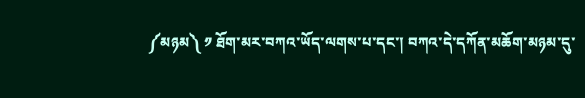༼མཉམ༽ ༡ ཐོག་མར་བཀའ་ཡོད་ལགས་པ་དང་། བཀའ་དེ་དཀོན་མཆོག་མཉམ་དུ་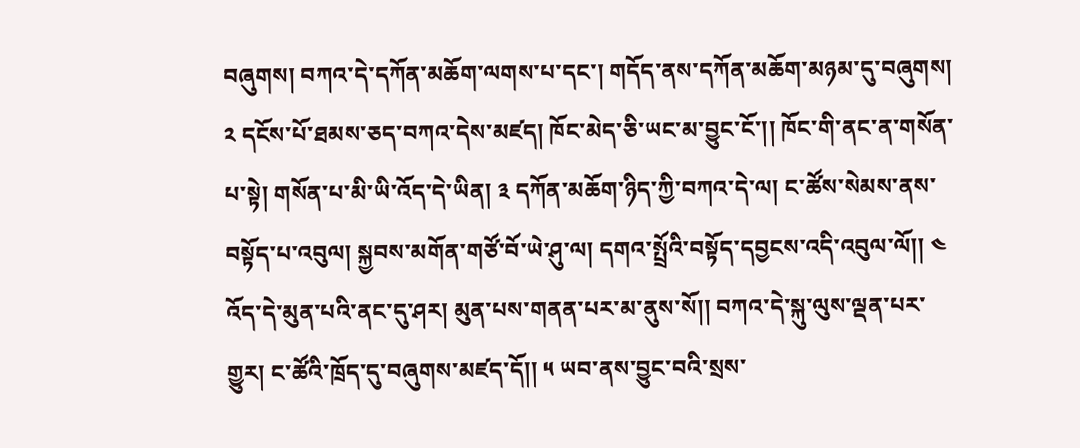བཞུགས། བཀའ་དེ་དཀོན་མཆོག་ལགས་པ་དང་། གདོད་ནས་དཀོན་མཆོག་མཉམ་དུ་བཞུགས། ༢ དངོས་པོ་ཐམས་ཅད་བཀའ་དེས་མཛད། ཁོང་མེད་ཅི་ཡང་མ་བྱུང་ངོ་།། ཁོང་གི་ནང་ན་གསོན་པ་སྟེ། གསོན་པ་མི་ཡི་འོད་དེ་ཡིན། ༣ དཀོན་མཆོག་ཉིད་ཀྱི་བཀའ་དེ་ལ། ང་ཚོས་སེམས་ནས་བསྟོད་པ་འབུལ། སྐྱབས་མགོན་གཙོ་བོ་ཡེ་ཤུ་ལ། དགའ་སྤྲོའི་བསྟོད་དབྱངས་འདི་འབུལ་ལོ།། ༤ འོད་དེ་མུན་པའི་ནང་དུ་ཤར། མུན་པས་གནན་པར་མ་ནུས་སོ།། བཀའ་དེ་སྐུ་ལུས་ལྡན་པར་གྱུར། ང་ཚོའི་ཁྲོད་དུ་བཞུགས་མཛད་དོ།། ༥ ཡབ་ནས་བྱུང་བའི་སྲས་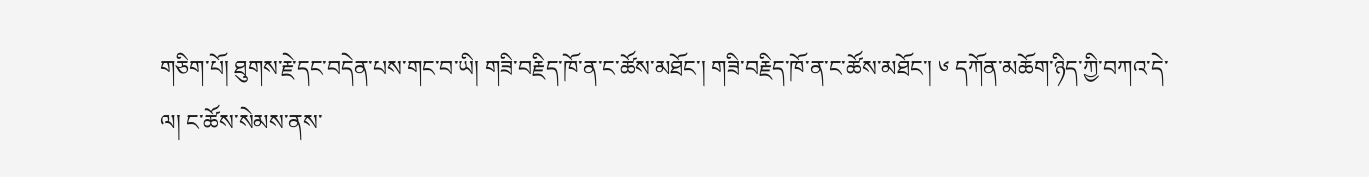གཅིག་པོ། ཐུགས་རྗེ་དང་བདེན་པས་གང་བ་ཡི། གཟི་བརྗིད་ཁོ་ན་ང་ཚོས་མཐོང་། གཟི་བརྗིད་ཁོ་ན་ང་ཚོས་མཐོང་། ༦ དཀོན་མཆོག་ཉིད་ཀྱི་བཀའ་དེ་ལ། ང་ཚོས་སེམས་ནས་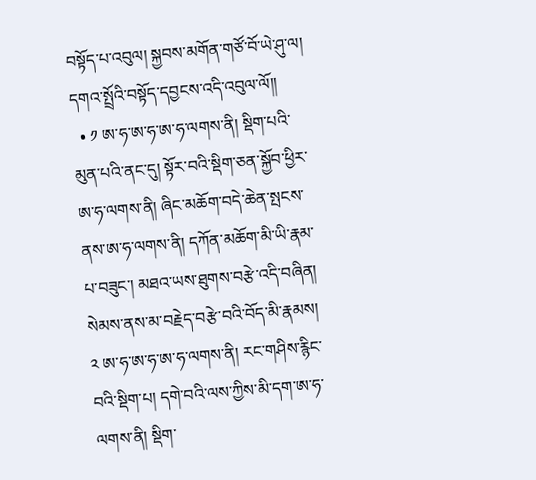བསྟོད་པ་འབུལ། སྐྱབས་མགོན་གཙོ་བོ་ཡེ་ཤུ་ལ། དགའ་སྤྲོའི་བསྟོད་དབྱངས་འདི་འབུལ་ལོ།།
  • ༡ ཨ་ཧ་ཨ་ཧ་ཨ་ཧ་ལགས་ནི། སྡིག་པའི་མུན་པའི་ནང་དུ། སྟོར་བའི་སྡིག་ཅན་སྐྱོབ་ཕྱིར་ཨ་ཧ་ལགས་ནི། ཞིང་མཆོག་བདེ་ཆེན་སྤངས་ནས་ཨ་ཧ་ལགས་ནི། དཀོན་མཆོག་མི་ཡི་རྣམ་པ་བཟུང་། མཐའ་ཡས་ཐུགས་བརྩེ་འདི་བཞིན། སེམས་ནས་མ་བརྗེད་བརྩེ་བའི་བོད་མི་རྣམས། ༢ ཨ་ཧ་ཨ་ཧ་ཨ་ཧ་ལགས་ནི། རང་གཤིས་རྙིང་བའི་སྡིག་པ། དགེ་བའི་ལས་ཀྱིས་མི་དག་ཨ་ཧ་ལགས་ནི། སྡིག་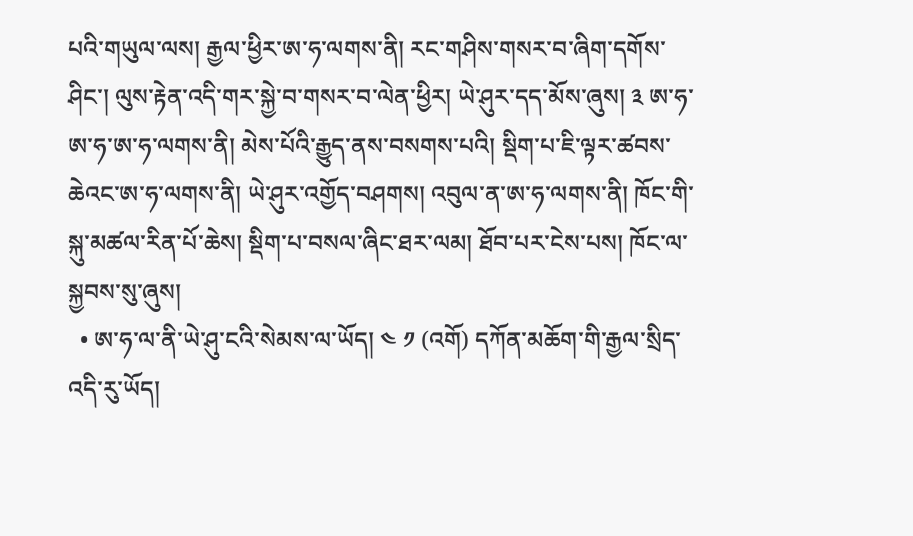པའི་གཡུལ་ལས། རྒྱལ་ཕྱིར་ཨ་ཧ་ལགས་ནི། རང་གཤིས་གསར་བ་ཞིག་དགོས་ཤིང་། ལུས་རྟེན་འདི་གར་སྐྱེ་བ་གསར་བ་ལེན་ཕྱིར། ཡེ་ཤུར་དད་མོས་ཞུས། ༣ ཨ་ཧ་ཨ་ཧ་ཨ་ཧ་ལགས་ནི། མེས་པོའི་རྒྱུད་ནས་བསགས་པའི། སྡིག་པ་ཇི་ལྟར་ཚབས་ཆེའང་ཨ་ཧ་ལགས་ནི། ཡེ་ཤུར་འགྱོད་བཤགས། འབུལ་ན་ཨ་ཧ་ལགས་ནི། ཁོང་གི་སྐུ་མཚལ་རིན་པོ་ཆེས། སྡིག་པ་བསལ་ཞིང་ཐར་ལམ། ཐོབ་པར་ངེས་པས། ཁོང་ལ་སྐྱབས་སུ་ཞུས།
  • ཨ་ཧ་ལ་ནི་ཡེ་ཤུ་ངའི་སེམས་ལ་ཡོད། ༤ ༡ (འགོ) དཀོན་མཆོག་གི་རྒྱལ་སྲིད་འདི་རུ་ཡོད།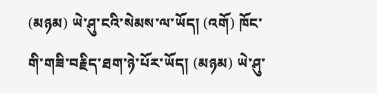(མཉམ) ཡེ་ཤུ་ངའི་སེམས་ལ་ཡོད། (འགོ) ཁོང་གི་གཟི་བརྗིད་ཐག་ཉེ་པོར་ཡོད། (མཉམ) ཡེ་ཤུ་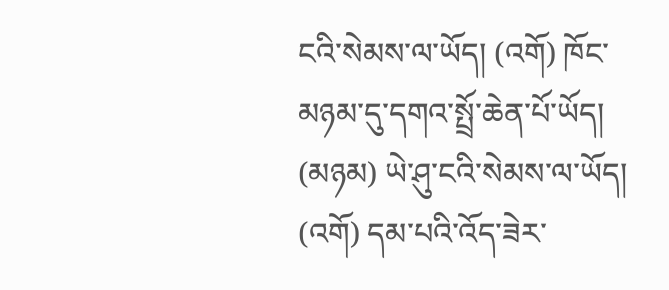ངའི་སེམས་ལ་ཡོད། (འགོ) ཁོང་མཉམ་དུ་དགའ་སྤྲོ་ཆེན་པོ་ཡོད། (མཉམ) ཡེ་ཤུ་ངའི་སེམས་ལ་ཡོད། (འགོ) དམ་པའི་འོད་ཟེར་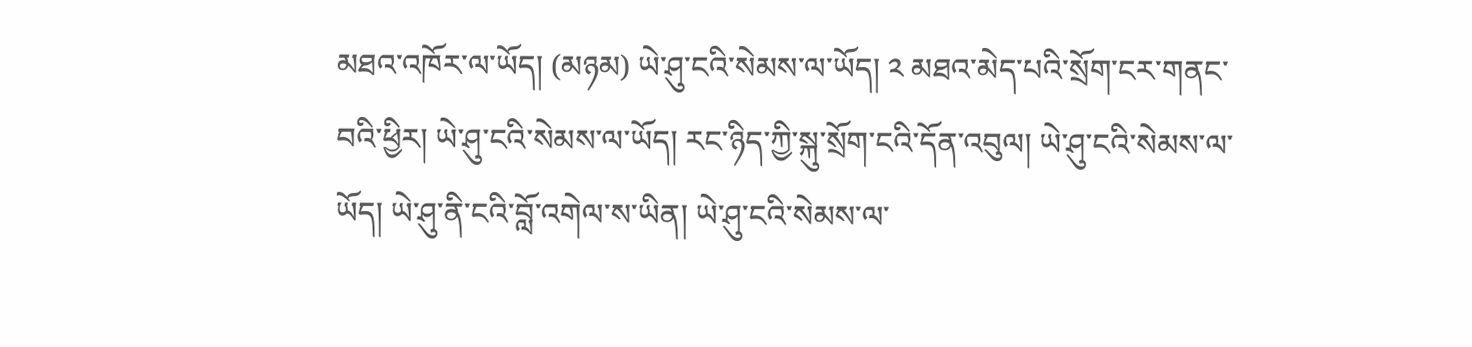མཐའ་འཁོར་ལ་ཡོད། (མཉམ) ཡེ་ཤུ་ངའི་སེམས་ལ་ཡོད། ༢ མཐའ་མེད་པའི་སྲོག་ངར་གནང་བའི་ཕྱིར། ཡེ་ཤུ་ངའི་སེམས་ལ་ཡོད། རང་ཉིད་ཀྱི་སྐུ་སྲོག་ངའི་དོན་འབུལ། ཡེ་ཤུ་ངའི་སེམས་ལ་ཡོད། ཡེ་ཤུ་ནི་ངའི་བློ་འགེལ་ས་ཡིན། ཡེ་ཤུ་ངའི་སེམས་ལ་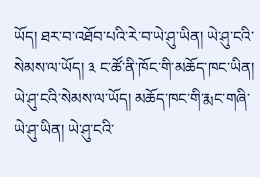ཡོད། ཐར་བ་འཐོབ་པའི་རེ་བ་ཡེ་ཤུ་ཡིན། ཡེ་ཤུ་ངའི་སེམས་ལ་ཡོད། ༣ ང་ཚོ་ནི་ཁོང་གི་མཆོད་ཁང་ཡིན། ཡེ་ཤུ་ངའི་སེམས་ལ་ཡོད། མཆོད་ཁང་གི་རྨང་གཞི་ཡེ་ཤུ་ཡིན། ཡེ་ཤུ་ངའི་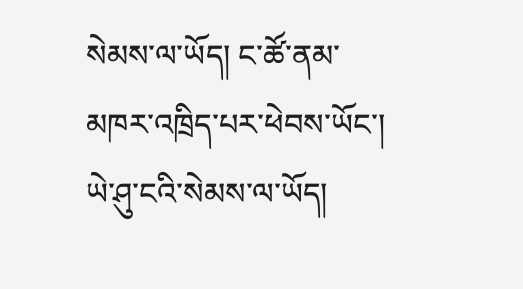སེམས་ལ་ཡོད། ང་ཚོ་ནམ་མཁར་འཁྲིད་པར་ཕེབས་ཡོང་། ཡེ་ཤུ་ངའི་སེམས་ལ་ཡོད།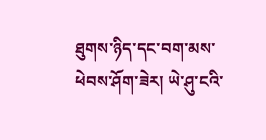ཐུགས་ཉིད་དང་བག་མས་ཕེབས་ཤོག་ཟེར། ཡེ་ཤུ་ངའི་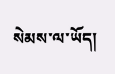སེམས་ལ་ཡོད།